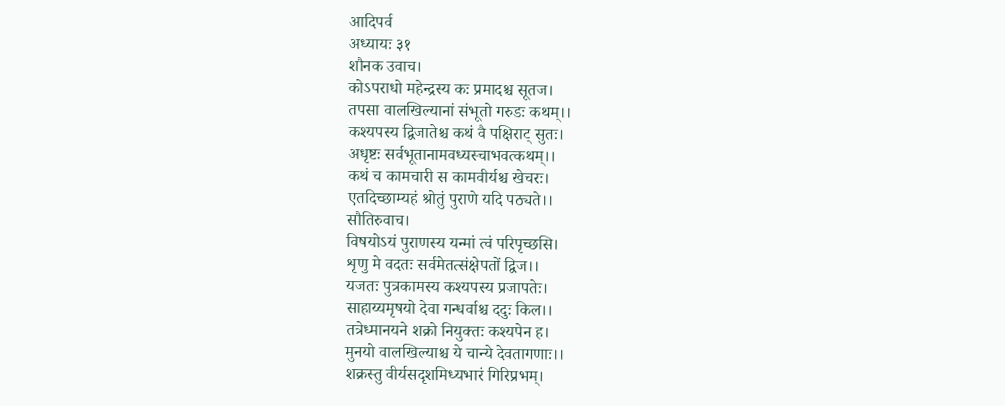आदिपर्व
अध्यायः ३१
शौनक उवाच।
कोऽपराधो महेन्द्रस्य कः प्रमादश्च सूतज।
तपसा वालखिल्यानां संभूतो गरुडः कथम्।।
कश्यपस्य द्विजातेश्च कथं वै पक्षिराट् सुतः।
अधृष्टः सर्वभूतानामवध्यस्चाभवत्कथम्।।
कथं च कामचारी स कामवीर्यश्च खेचरः।
एतदिच्छाम्यहं श्रोतुं पुराणे यदि पठ्यते।।
सौतिरुवाच।
विषयोऽयं पुराणस्य यन्मां त्वं परिपृच्छसि।
शृणु मे वदतः सर्वमेतत्संक्षेपतों द्विज।।
यजतः पुत्रकामस्य कश्यपस्य प्रजापतेः।
साहाय्यमृषयो देवा गन्धर्वाश्च ददुः किल।।
तत्रेध्मानयने शक्रो नियुक्तः कश्यपेन ह।
मुनयो वालखिल्याश्च ये चान्ये देवतागणाः।।
शक्रस्तु वीर्यसदृशमिध्यभारं गिरिप्रभम्।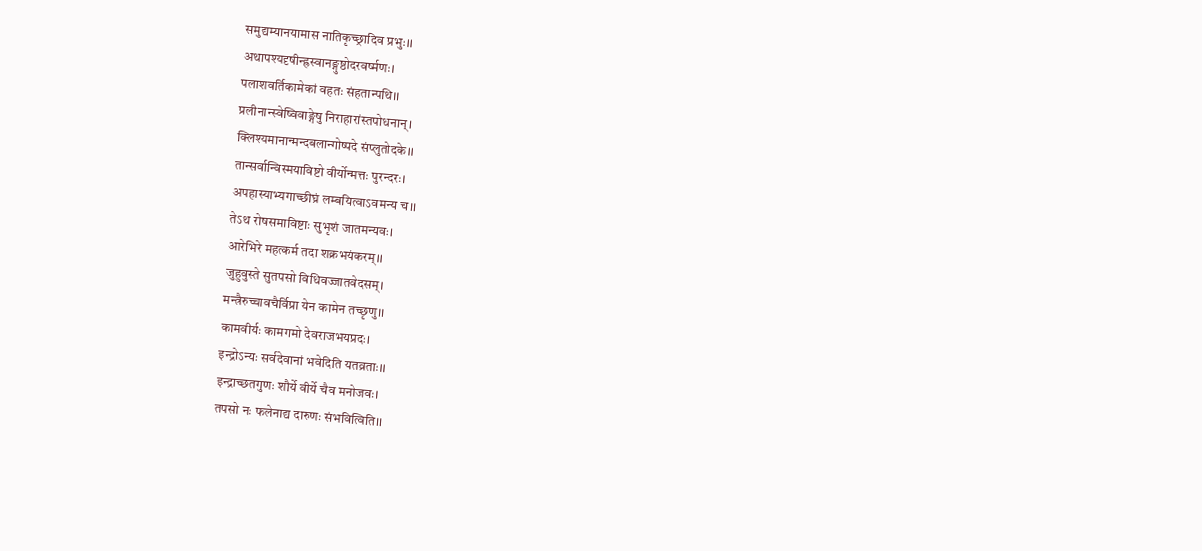समुद्यम्यानयामास नातिकृच्छ्रादिव प्रभुः।।
अथापश्यदृषीन्ह्रस्वानङ्गुष्ठोदरवर्ष्मणः।
पलाशवर्तिकामेकां वहतः संहतान्पथि।।
प्रलीनान्स्वेष्विवाङ्गेषु निराहारांस्तपोधनान्।
क्लिश्यमानान्मन्दबलान्गोष्पदे संप्लुतोदके।।
तान्सर्वान्विस्मयाविष्टो वीर्योन्मत्तः पुरन्दरः।
अपहास्याभ्यगाच्छीघ्रं लम्बयित्वाऽवमन्य च।।
तेऽथ रोषसमाविष्टाः सुभृशं जातमन्यवः।
आरेभिरे महत्कर्म तदा शक्रभयंकरम्।।
जुहुवुस्ते सुतपसो विधिवज्जातवेदसम्।
मन्त्रैरुच्चावचैर्विप्रा येन कामेन तच्छृणु।।
कामवीर्यः कामगमो देवराजभयप्रदः।
इन्द्रोऽन्यः सर्वदेवानां भवेदिति यतव्रताः।।
इन्द्राच्छतगुणः शौर्ये वीर्ये चैव मनोजवः।
तपसो नः फलेनाद्य दारुणः संभवित्विति।।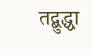तद्बुद्ध्वा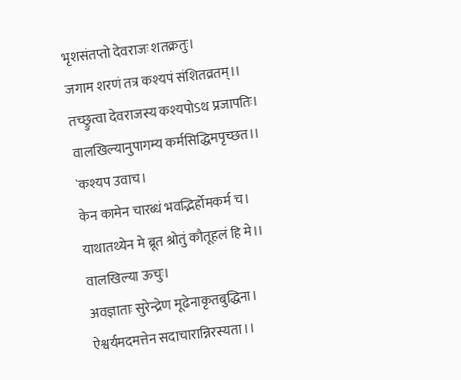भृशसंतप्तो देवराजः शतक्रतुः।
जगाम शरणं तत्र कश्यपं संशितव्रतम्।।
तच्छ्रुत्वा देवराजस्य कश्यपोऽथ प्रजापतिः।
वालखिल्यानुपागम्य कर्मसिद्धिमपृच्छत।।
`कश्यप उवाच।
केन कामेन चारब्धं भवद्भिर्होमकर्म च।
याथातथ्येन मे ब्रूत श्रोतुं कौतूहलं हि मे।।
वालखिल्या ऊचुः।
अवज्ञाताः सुरेन्द्रेण मूढेनाकृतबुद्धिना।
ऐश्वर्यमदमत्तेन सदाचारान्निरस्यता।।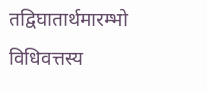तद्विघातार्थमारम्भो विधिवत्तस्य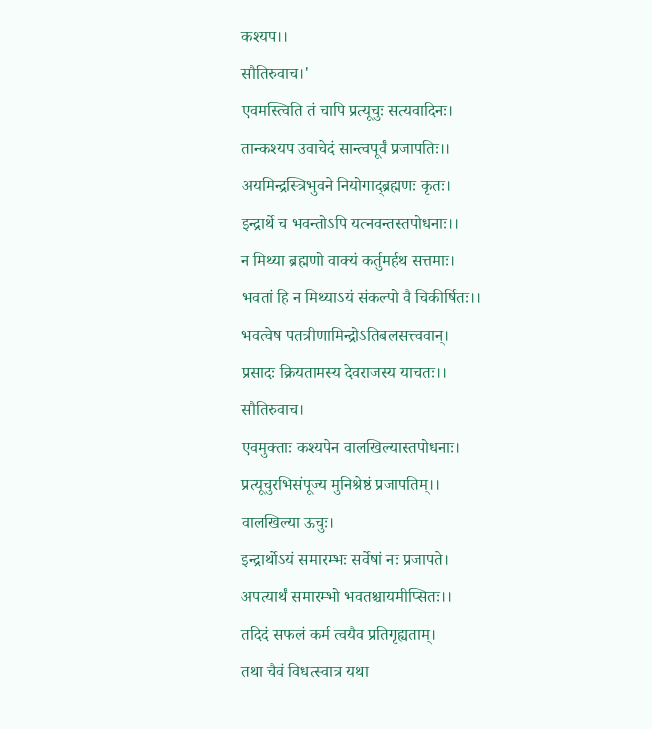कश्यप।।
सौतिरुवाच।'
एवमस्त्विति तं चापि प्रत्यूचुः सत्यवादिनः।
तान्कश्यप उवाचेदं सान्त्वपूर्वं प्रजापतिः।।
अयमिन्द्रस्त्रिभुवने नियोगाद्ब्रह्मणः कृतः।
इन्द्रार्थे च भवन्तोऽपि यत्नवन्तस्तपोधनाः।।
न मिथ्या ब्रह्मणो वाक्यं कर्तुमर्हथ सत्तमाः।
भवतां हि न मिथ्याऽयं संकल्पो वै चिकीर्षितः।।
भवत्वेष पतत्रीणामिन्द्रोऽतिबलसत्त्ववान्।
प्रसादः क्रियतामस्य देवराजस्य याचतः।।
सौतिरुवाच।
एवमुक्ताः कश्यपेन वालखिल्यास्तपोधनाः।
प्रत्यूचुरभिसंपूज्य मुनिश्रेष्ठं प्रजापतिम्।।
वालखिल्या ऊचुः।
इन्द्रार्थोऽयं समारम्भः सर्वेषां नः प्रजापते।
अपत्यार्थं समारम्भो भवतश्चायमीप्सितः।।
तदिदं सफलं कर्म त्वयैव प्रतिगृह्यताम्।
तथा चैवं विधत्स्वात्र यथा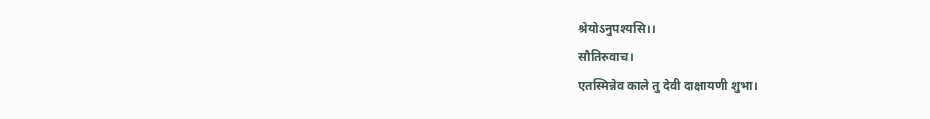श्रेयोऽनुपश्यसि।।
सौतिरुवाच।
एतस्मिन्नेव काले तु देवी दाक्षायणी शुभा।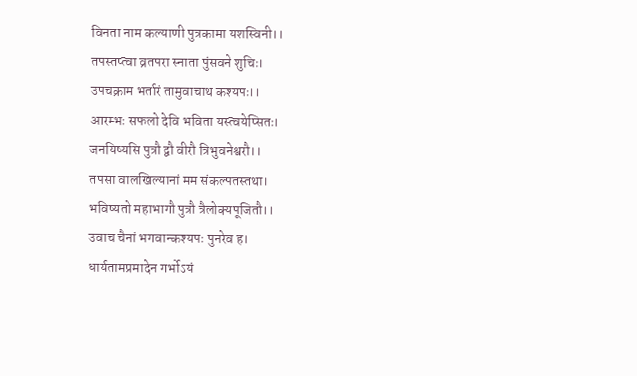विनता नाम कल्याणी पुत्रकामा यशस्विनी।।
तपस्तप्त्वा व्रतपरा स्नाता पुंसवने शुचिः।
उपचक्राम भर्तारं तामुवाचाथ कश्यपः।।
आरम्भः सफलो देवि भविता यस्त्वयेप्सितः।
जनयिष्यसि पुत्रौ द्वौ वीरौ त्रिभुवनेश्वरौ।।
तपसा वालखिल्यानां मम संकल्पतस्तथा।
भविष्यतो महाभागौ पुत्रौ त्रैलोक्यपूजितौ।।
उवाच चैनां भगवान्कश्यपः पुनरेव ह।
धार्यतामप्रमादेन गर्भोऽयं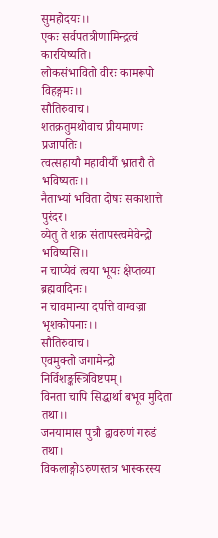सुमहोदयः।।
एकः सर्वपतत्रीणामिन्द्रत्वं कारयिष्यति।
लोकसंभावितो वीरः कामरूपो विहङ्गमः।।
सौतिरुवाच।
शतक्रतुमथोवाच प्रीयमाणः प्रजापतिः।
त्वत्सहायौ महावीर्यौ भ्रातरौ ते भविष्यतः।।
नैताभ्यां भविता दोषः सकाशात्ते पुरंदर।
व्येतु ते शक्र संतापस्त्वमेवेन्द्रो भविष्यसि।।
न चाप्येवं त्वया भूयः क्षेप्तव्या ब्रह्मवादिनः।
न चावमान्या दर्पात्ते वाग्वज्रा भृशकोपनाः।।
सौतिरुवाच।
एवमुक्तो जगामेन्द्रो निर्विशङ्कस्त्रिविष्टपम्।
विनता चापि सिद्धार्था बभूव मुदिता तथा।।
जनयामास पुत्रौ द्वावरुणं गरुडं तथा।
विकलाङ्गोऽरुणस्तत्र भास्करस्य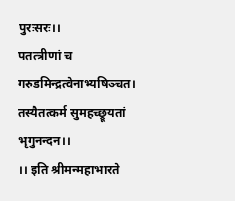पुरःसरः।।
पतत्त्रीणां च गरुडमिन्द्रत्वेनाभ्यषिञ्चत।
तस्यैतत्कर्म सुमहच्छ्रूयतां भृगुनन्दन।।
।। इति श्रीमन्महाभारते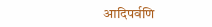आदिपर्वणि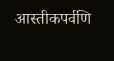आस्तीकपर्वणि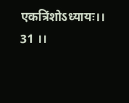एकत्रिंशोऽध्यायः।। 31 ।।